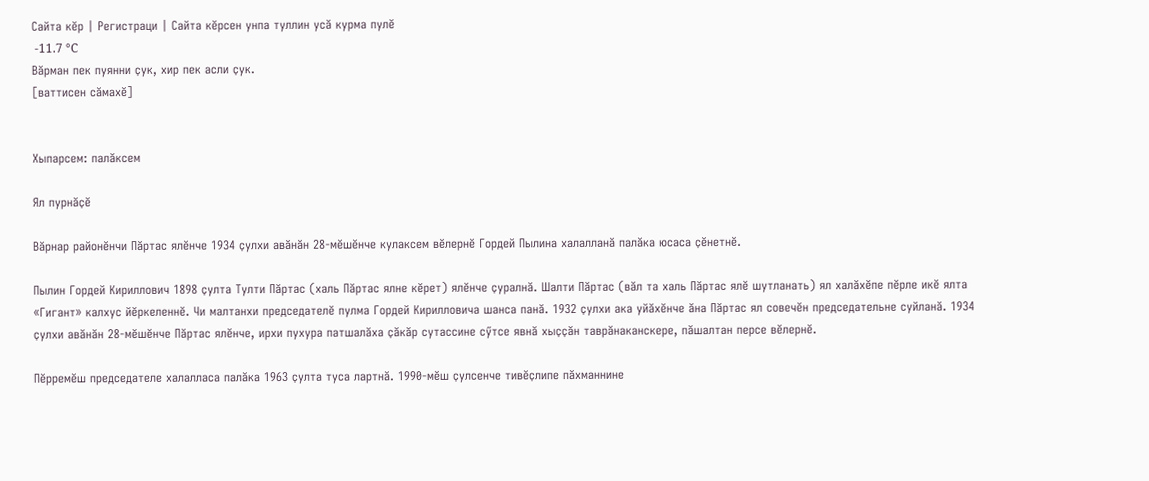Сайта кӗр | Регистраци | Сайта кӗрсен унпа туллин усӑ курма пулӗ
 -11.7 °C
Вӑрман пек пуянни ҫук, хир пек асли ҫук.
[ваттисен сӑмахӗ]


Хыпарсем: палӑксем

Ял пурнӑҫӗ

Вӑрнар районӗнчи Пӑртас ялӗнче 1934 ҫулхи авӑнӑн 28-мӗшӗнче кулаксем вӗлернӗ Гордей Пылина халалланӑ палӑка юсаса ҫӗнетнӗ.

Пылин Гордей Кириллович 1898 ҫулта Тулти Пӑртас (халь Пӑртас ялне кӗрет) ялӗнче ҫуралнӑ. Шалти Пӑртас (вӑл та халь Пӑртас ялӗ шутланать) ял халӑхӗпе пӗрле икӗ ялта «Гигант» калхус йӗркеленнӗ. Чи малтанхи председателӗ пулма Гордей Кирилловича шанса панӑ. 1932 ҫулхи ака уйӑхӗнче ӑна Пӑртас ял совечӗн председательне суйланӑ. 1934 ҫулхи авӑнӑн 28-мӗшӗнче Пӑртас ялӗнче, ирхи пухура патшалӑха ҫӑкӑр сутассине сӳтсе явнӑ хыҫҫӑн таврӑнаканскере, пӑшалтан персе вӗлернӗ.

Пӗрремӗш председателе халалласа палӑка 1963 ҫулта туса лартнӑ. 1990-мӗш ҫулсенче тивӗҫлипе пӑхманнине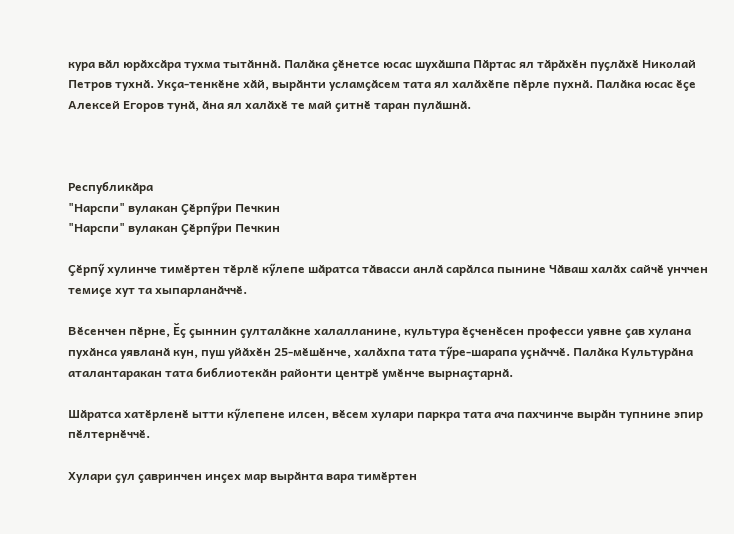кура вӑл юрӑхсӑра тухма тытӑннӑ. Палӑка ҫӗнетсе юсас шухӑшпа Пӑртас ял тӑрӑхӗн пуҫлӑхӗ Николай Петров тухнӑ. Укҫа-тенкӗне хӑй, вырӑнти усламҫӑсем тата ял халӑхӗпе пӗрле пухнӑ. Палӑка юсас ӗҫе Алексей Егоров тунӑ, ӑна ял халӑхӗ те май ҫитнӗ таран пулӑшнӑ.



Республикӑра
"Нарспи" вулакан Ҫӗрпӳри Печкин
"Нарспи" вулакан Ҫӗрпӳри Печкин

Ҫӗрпӳ хулинче тимӗртен тӗрлӗ кӳлепе шӑратса тӑвасси анлӑ сарӑлса пынине Чӑваш халӑх сайчӗ унччен темиҫе хут та хыпарланӑччӗ.

Вӗсенчен пӗрне, Ӗҫ ҫыннин ҫулталӑкне халалланине, культура ӗҫченӗсен професси уявне ҫав хулана пухӑнса уявланӑ кун, пуш уйӑхӗн 25-мӗшӗнче, халӑхпа тата тӳре-шарапа уҫнӑччӗ. Палӑка Культурӑна аталантаракан тата библиотекӑн районти центрӗ умӗнче вырнаҫтарнӑ.

Шӑратса хатӗрленӗ ытти кӳлепене илсен, вӗсем хулари паркра тата ача пахчинче вырӑн тупнине эпир пӗлтернӗччӗ.

Хулари ҫул ҫавринчен инҫех мар вырӑнта вара тимӗртен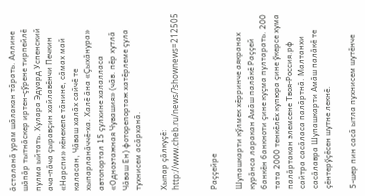ӑсталанӑ урам шӑлакан тӑрать. Аллине шӑпӑр тытнӑскер иртен-ҫӳрене тирпейлӗ пулма ыйтать. Хулара Эдуард Успенский ача-пӑча ҫыравҫин хайлавӗнчи Печкин «Нарспи» кӗнекепе тӑнине, сӑмах май каласан, Чӑваш халӑх сайчӗ те хыпарланӑччӗ-ха. Халӗ ӑна «Ҫыхӑнура» автопортал 15 ҫулхине халалласа «Одноэтажная Чувашия» (чӑв. пӗр хутлӑ Чӑваш Ен) фоторепортаж хатӗрлеме ҫула тухнисем асӑрханӑ.

Хыпар ҫӑлкуҫӗ: http://www.cheb.ru/news/?shownews=212505


Раҫҫейре

Шупашкарти кӳлмек хӗрринче аякранах курӑнса ларакан Амӑш палӑкӗ Раҫҫей банкӗн банкноти ҫине куҫма пултарать. 200 тата 2000 тенкӗлӗх купюра ҫине ӳкерсе хума палӑртакан элемсене Твоя-Россия.рф сайтра сасӑласа палӑртнӑ. Малтанхи сасӑлавра Шупашкарти Амӑш палӑкӗ те ҫӗнтерӳҫӗсен шутне лекнӗ.

5-шер пин сасӑ ытла пухнисем шутӗнче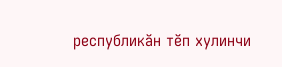республикӑн тӗп хулинчи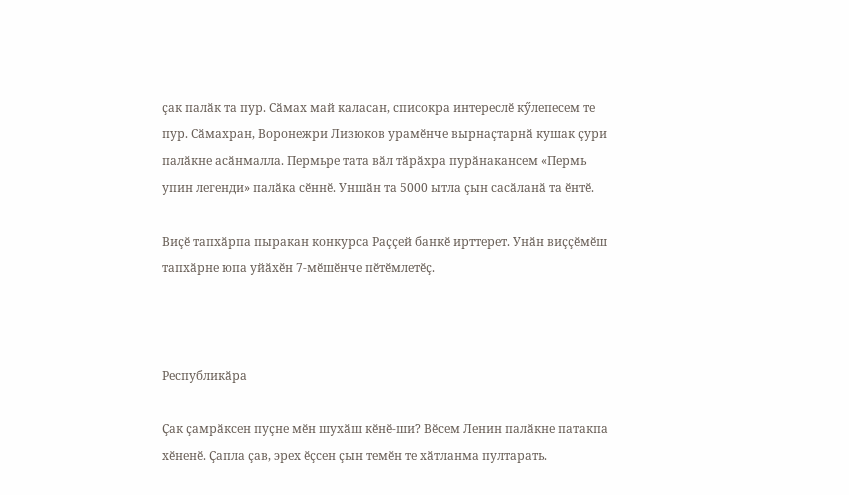ҫак палӑк та пур. Сӑмах май каласан, списокра интереслӗ кӳлепесем те пур. Сӑмахран, Воронежри Лизюков урамӗнче вырнаҫтарнӑ кушак ҫури палӑкне асӑнмалла. Пермьре тата вӑл тӑрӑхра пурӑнакансем «Пермь упин легенди» палӑка сӗннӗ. Уншӑн та 5000 ытла ҫын сасӑланӑ та ӗнтӗ.

Виҫӗ тапхӑрпа пыракан конкурса Раҫҫей банкӗ ирттерет. Унӑн виҫҫӗмӗш тапхӑрне юпа уйӑхӗн 7-мӗшӗнче пӗтӗмлетӗҫ.



Республикӑра

Ҫак ҫамрӑксен пуҫне мӗн шухӑш кӗнӗ-ши? Вӗсем Ленин палӑкне патакпа хӗненӗ. Ҫапла ҫав, эрех ӗҫсен ҫын темӗн те хӑтланма пултарать.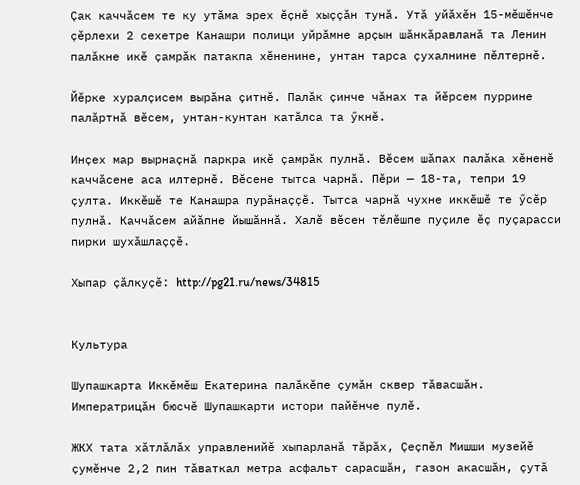Ҫак каччӑсем те ку утӑма эрех ӗҫнӗ хыҫҫӑн тунӑ. Утӑ уйӑхӗн 15-мӗшӗнче ҫӗрлехи 2 сехетре Канашри полици уйрӑмне арҫын шӑнкӑравланӑ та Ленин палӑкне икӗ ҫамрӑк патакпа хӗненине, унтан тарса ҫухалнине пӗлтернӗ.

Йӗрке хуралҫисем вырӑна ҫитнӗ. Палӑк ҫинче чӑнах та йӗрсем пуррине палӑртнӑ вӗсем, унтан-кунтан катӑлса та ӳкнӗ.

Инҫех мар вырнаҫнӑ паркра икӗ ҫамрӑк пулнӑ. Вӗсем шӑпах палӑка хӗненӗ каччӑсене аса илтернӗ. Вӗсене тытса чарнӑ. Пӗри — 18-та, тепри 19 ҫулта. Иккӗшӗ те Канашра пурӑнаҫҫӗ. Тытса чарнӑ чухне иккӗшӗ те ӳсӗр пулнӑ. Каччӑсем айӑпне йышӑннӑ. Халӗ вӗсен тӗлӗшпе пуҫиле ӗҫ пуҫарасси пирки шухӑшлаҫҫӗ.

Хыпар ҫӑлкуҫӗ: http://pg21.ru/news/34815


Культура

Шупашкарта Иккӗмӗш Екатерина палӑкӗпе ҫумӑн сквер тӑвасшӑн. Императрицӑн бюсчӗ Шупашкарти истори пайӗнче пулӗ.

ЖКХ тата хӑтлӑлӑх управленийӗ хыпарланӑ тӑрӑх, Ҫеҫпӗл Мишши музейӗ ҫумӗнче 2,2 пин тӑваткал метра асфальт сарасшӑн, газон акасшӑн, ҫутӑ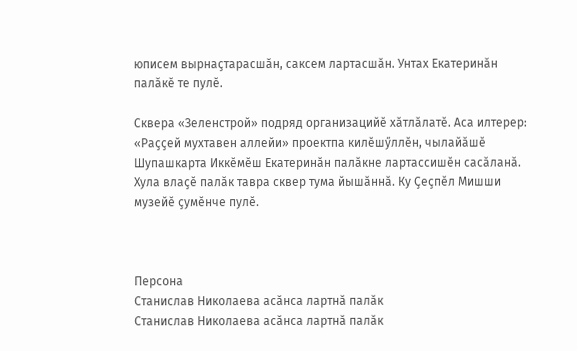юписем вырнаҫтарасшӑн, саксем лартасшӑн. Унтах Екатеринӑн палӑкӗ те пулӗ.

Сквера «Зеленстрой» подряд организацийӗ хӑтлӑлатӗ. Аса илтерер: «Раҫҫей мухтавен аллейи» проектпа килӗшӳллӗн, чылайӑшӗ Шупашкарта Иккӗмӗш Екатеринӑн палӑкне лартассишӗн сасӑланӑ. Хула влаҫӗ палӑк тавра сквер тума йышӑннӑ. Ку Ҫеҫпӗл Мишши музейӗ ҫумӗнче пулӗ.



Персона
Станислав Николаева асӑнса лартнӑ палӑк
Станислав Николаева асӑнса лартнӑ палӑк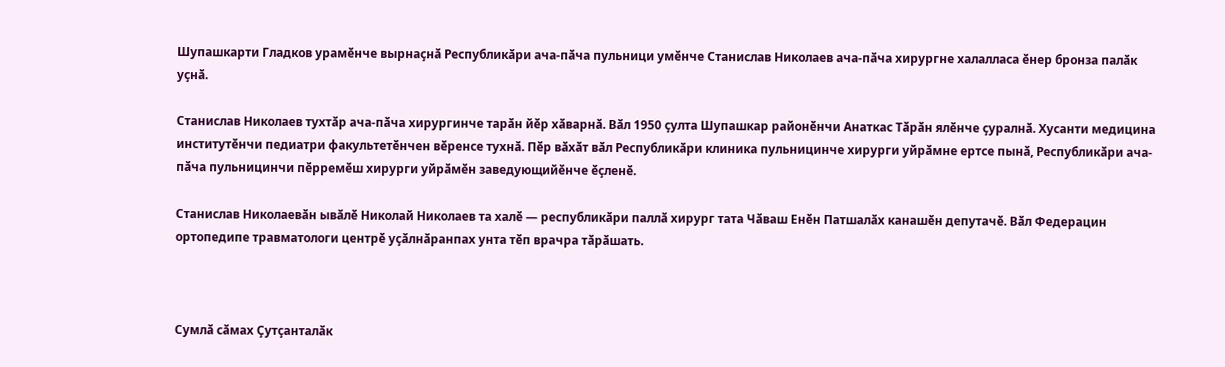Шупашкарти Гладков урамӗнче вырнаҫнӑ Республикӑри ача-пӑча пульници умӗнче Станислав Николаев ача-пӑча хирургне халалласа ӗнер бронза палӑк уҫнӑ.

Станислав Николаев тухтӑр ача-пӑча хирургинче тарӑн йӗр хӑварнӑ. Вӑл 1950 ҫулта Шупашкар районӗнчи Анаткас Тӑрӑн ялӗнче ҫуралнӑ. Хусанти медицина институтӗнчи педиатри факультетӗнчен вӗренсе тухнӑ. Пӗр вӑхӑт вӑл Республикӑри клиника пульницинче хирурги уйрӑмне ертсе пынӑ, Республикӑри ача-пӑча пульницинчи пӗрремӗш хирурги уйрӑмӗн заведующийӗнче ӗҫленӗ.

Станислав Николаевӑн ывӑлӗ Николай Николаев та халӗ — республикӑри паллӑ хирург тата Чӑваш Енӗн Патшалӑх канашӗн депутачӗ. Вӑл Федерацин ортопедипе травматологи центрӗ уҫӑлнӑранпах унта тӗп врачра тӑрӑшать.



Сумлӑ сӑмах Ҫутҫанталӑк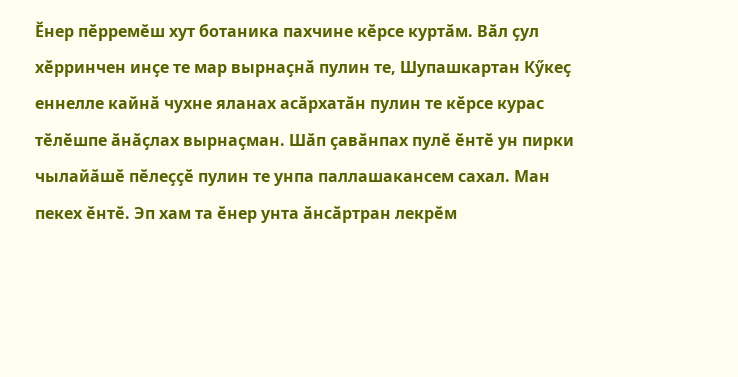Ӗнер пӗрремӗш хут ботаника пахчине кӗрсе куртӑм. Вӑл ҫул хӗрринчен инҫе те мар вырнаҫнӑ пулин те, Шупашкартан Кӳкеҫ еннелле кайнӑ чухне яланах асӑрхатӑн пулин те кӗрсе курас тӗлӗшпе ӑнӑҫлах вырнаҫман. Шӑп ҫавӑнпах пулӗ ӗнтӗ ун пирки чылайӑшӗ пӗлеҫҫӗ пулин те унпа паллашакансем сахал. Ман пекех ӗнтӗ. Эп хам та ӗнер унта ӑнсӑртран лекрӗм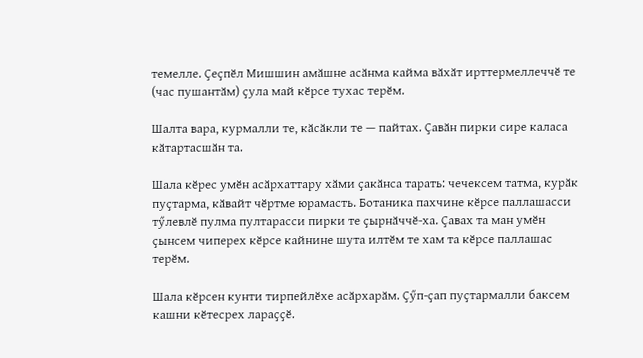темелле. Ҫеҫпӗл Мишшин амӑшне асӑнма кайма вӑхӑт ирттермеллеччӗ те (час пушантӑм) ҫула май кӗрсе тухас терӗм.

Шалта вара, курмалли те, кӑсӑкли те — пайтах. Ҫавӑн пирки сире каласа кӑтартасшӑн та.

Шала кӗрес умӗн асӑрхаттару хӑми ҫакӑнса тарать: чечексем татма, курӑк пуҫтарма, кӑвайт чӗртме юрамасть. Ботаника пахчине кӗрсе паллашасси тӳлевлӗ пулма пултарасси пирки те ҫырнӑччӗ-ха. Ҫавах та ман умӗн ҫынсем чиперех кӗрсе кайнине шута илтӗм те хам та кӗрсе паллашас терӗм.

Шала кӗрсен кунти тирпейлӗхе асӑрхарӑм. Ҫӳп-ҫап пуҫтармалли баксем кашни кӗтесрех лараҫҫӗ.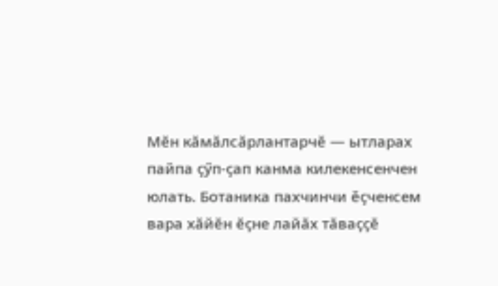Мӗн кӑмӑлсӑрлантарчӗ — ытларах пайпа ҫӳп-ҫап канма килекенсенчен юлать. Ботаника пахчинчи ӗҫченсем вара хӑйӗн ӗҫне лайӑх тӑваҫҫӗ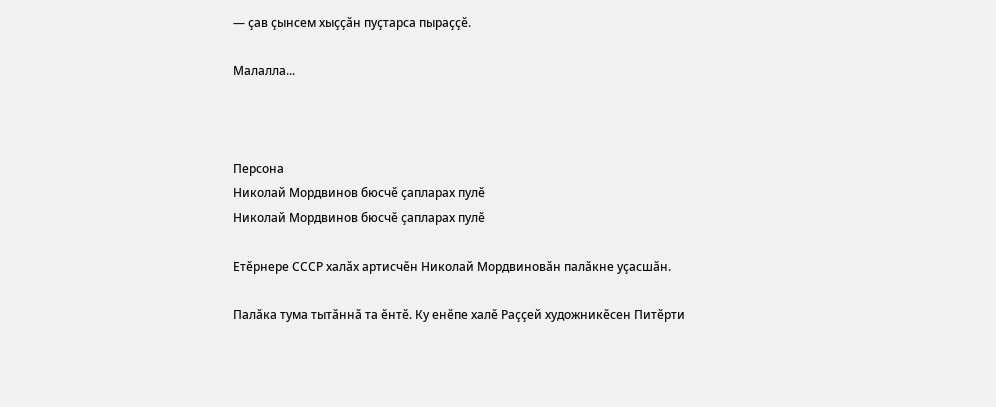— ҫав ҫынсем хыҫҫӑн пуҫтарса пыраҫҫӗ.

Малалла...



Персона
Николай Мордвинов бюсчӗ ҫапларах пулӗ
Николай Мордвинов бюсчӗ ҫапларах пулӗ

Етӗрнере СССР халӑх артисчӗн Николай Мордвиновӑн палӑкне уҫасшӑн.

Палӑка тума тытӑннӑ та ӗнтӗ. Ку енӗпе халӗ Раҫҫей художникӗсен Питӗрти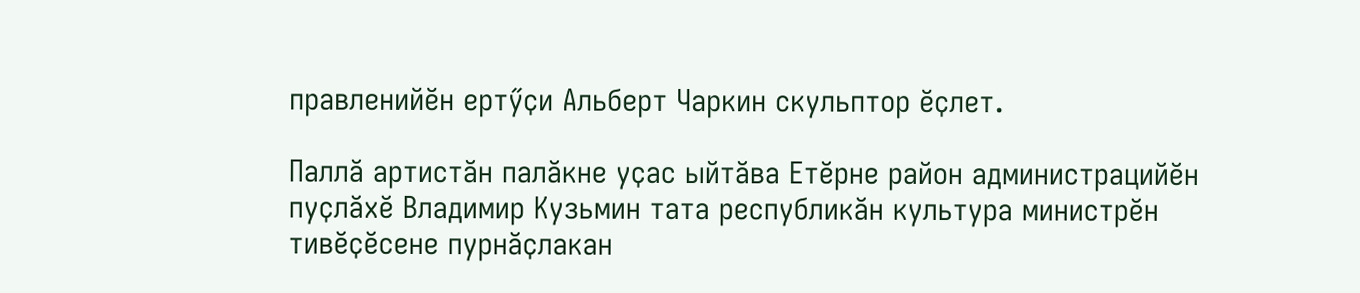правленийӗн ертӳҫи Альберт Чаркин скульптор ӗҫлет.

Паллӑ артистӑн палӑкне уҫас ыйтӑва Етӗрне район администрацийӗн пуҫлӑхӗ Владимир Кузьмин тата республикӑн культура министрӗн тивӗҫӗсене пурнӑҫлакан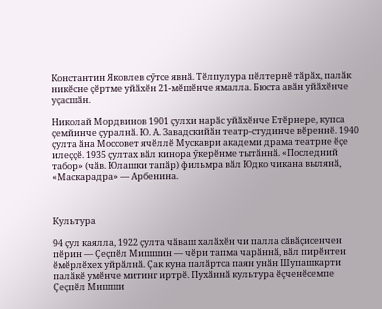Константин Яковлев сӳтсе явнӑ. Тӗлпулура пӗлтернӗ тӑрӑх, палӑк никӗсне ҫӗртме уйӑхӗн 21-мӗшӗнче ямалла. Бюста авӑн уйӑхӗнче уҫасшӑн.

Николай Мордвинов 1901 ҫулхи нарӑс уйӑхӗнче Етӗрнере, купса ҫемйинче ҫуралнӑ. Ю. А. Завадскийӑн театр-студинче вӗреннӗ. 1940 ҫулта ӑна Моссовет ячӗллӗ Мускаври академи драма театрне ӗҫе илеҫҫӗ. 1935 ҫултах вӑл кинора ӳкерӗнме тытӑннӑ. «Последний табор» (чӑв. Юлашки тапӑр) фильмра вӑл Юдко чикана вылянӑ, «Маскарадра» — Арбенина.



Культура

94 ҫул каялла, 1922 ҫулта чӑваш халӑхӗн чи палла сӑвӑҫисенчен пӗрин — Ҫеҫпӗл Мишшин — чӗри тапма чарӑннӑ, вӑл пирӗнтен ӗмӗрлӗхех уйрӑлнӑ. Ҫак куна палӑртса паян унӑн Шупашкарти палӑкӗ умӗнче митинг иртрӗ. Пухӑннӑ культура ӗҫченӗсемпе Ҫеҫпӗл Мишши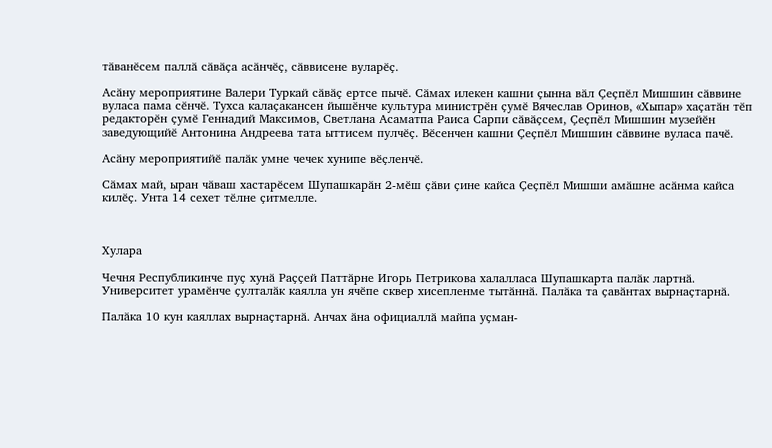тӑванӗсем паллӑ сӑвӑҫа асӑнчӗҫ, сӑввисене вуларӗҫ.

Асӑну мероприятине Валери Туркай сӑвӑҫ ертсе пычӗ. Сӑмах илекен кашни ҫынна вӑл Ҫеҫпӗл Мишшин сӑввине вуласа пама сӗнчӗ. Тухса калаҫакансен йышӗнче культура министрӗн ҫумӗ Вячеслав Оринов, «Хыпар» хаҫатӑн тӗп редакторӗн ҫумӗ Геннадий Максимов, Светлана Асаматпа Раиса Сарпи сӑвӑҫсем, Ҫеҫпӗл Мишшин музейӗн заведующийӗ Антонина Андреева тата ыттисем пулчӗҫ. Вӗсенчен кашни Ҫеҫпӗл Мишшин сӑввине вуласа пачӗ.

Асӑну мероприятийӗ палӑк умне чечек хунипе вӗҫленчӗ.

Сӑмах май, ыран чӑваш хастарӗсем Шупашкарӑн 2-мӗш ҫӑви ҫине кайса Ҫеҫпӗл Мишши амӑшне асӑнма кайса килӗҫ. Унта 14 сехет тӗлне ҫитмелле.



Хулара

Чечня Республикинче пуҫ хунӑ Раҫҫей Паттӑрне Игорь Петрикова халалласа Шупашкарта палӑк лартнӑ. Университет урамӗнче ҫулталӑк каялла ун ячӗпе сквер хисепленме тытӑннӑ. Палӑка та ҫавӑнтах вырнаҫтарнӑ.

Палӑка 10 кун каяллах вырнаҫтарнӑ. Анчах ӑна официаллӑ майпа уҫман-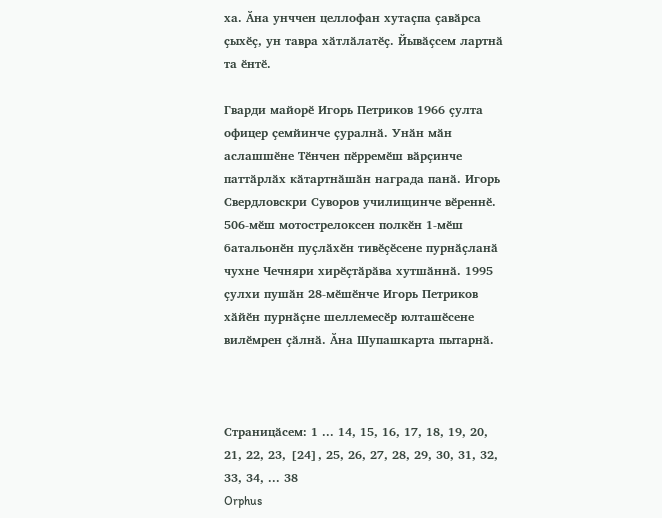ха. Ӑна унччен целлофан хутаҫпа ҫавӑрса ҫыхӗҫ, ун тавра хӑтлӑлатӗҫ. Йывӑҫсем лартнӑ та ӗнтӗ.

Гварди майорӗ Игорь Петриков 1966 ҫулта офицер ҫемйинче ҫуралнӑ. Унӑн мӑн аслашшӗне Тӗнчен пӗрремӗш вӑрҫинче паттӑрлӑх кӑтартнӑшӑн награда панӑ. Игорь Свердловскри Суворов училищинче вӗреннӗ. 506-мӗш мотострелоксен полкӗн 1-мӗш батальонӗн пуҫлӑхӗн тивӗҫӗсене пурнӑҫланӑ чухне Чечняри хирӗҫтӑрӑва хутшӑннӑ. 1995 ҫулхи пушӑн 28-мӗшӗнче Игорь Петриков хӑйӗн пурнӑҫне шеллемесӗр юлташӗсене вилӗмрен ҫӑлнӑ. Ӑна Шупашкарта пытарнӑ.



Страницӑсем: 1 ... 14, 15, 16, 17, 18, 19, 20, 21, 22, 23, [24], 25, 26, 27, 28, 29, 30, 31, 32, 33, 34, ... 38
Orphus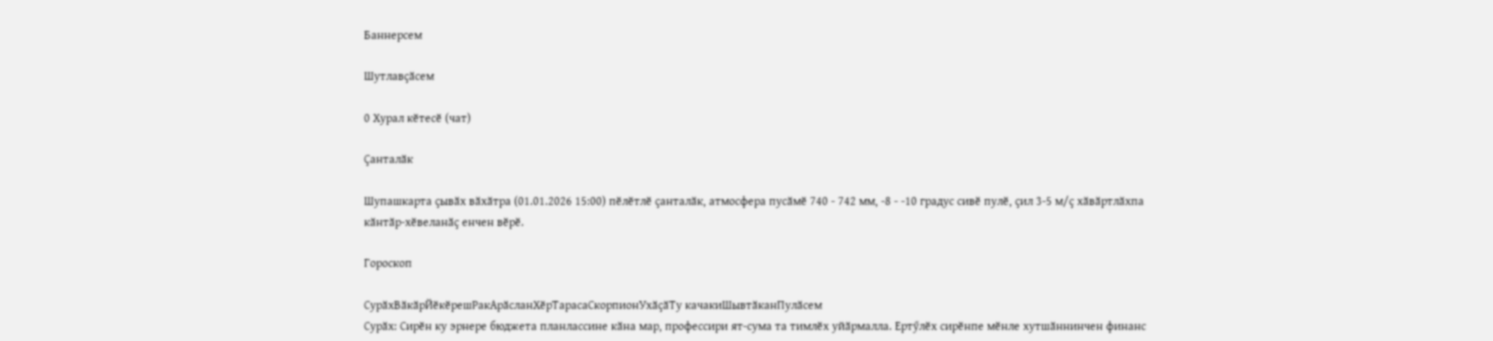Баннерсем

Шутлавҫӑсем

0 Хурал кӗтесӗ (чат)

Ҫанталӑк

Шупашкарта ҫывӑх вӑхӑтра (01.01.2026 15:00) пӗлӗтлӗ ҫанталӑк, атмосфера пусӑмӗ 740 - 742 мм, -8 - -10 градус сивӗ пулӗ, ҫил 3-5 м/ҫ хӑвӑртлӑхпа кӑнтӑр-хӗвеланӑҫ енчен вӗрӗ.

Гороскоп

СурӑхВӑкӑрЙӗкӗрешРакАрӑсланХӗрТарасаСкорпионУхӑҫӑТу качакиШывтӑканПулӑсем
Сурӑх: Сирӗн ку эрнере бюджета планлассине кӑна мар, профессири ят-сума та тимлӗх уйӑрмалла. Ертӳлӗх сирӗнпе мӗнле хутшӑннинчен финанс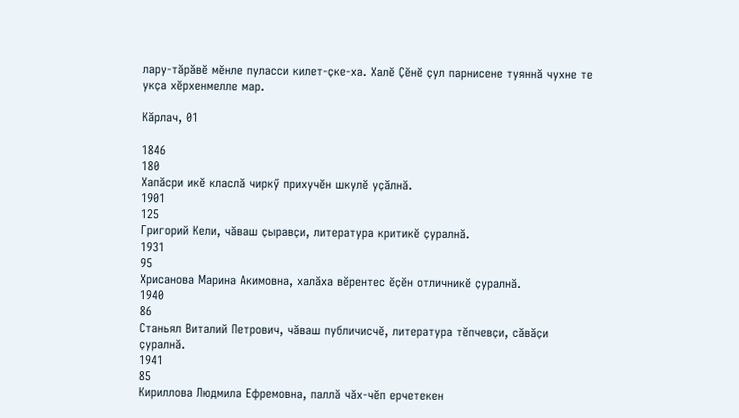лару-тӑрӑвӗ мӗнле пуласси килет-ҫке-ха. Халӗ Ҫӗнӗ ҫул парнисене туяннӑ чухне те укҫа хӗрхенмелле мар.

Кӑрлач, 01

1846
180
Хапӑсри икӗ класлӑ чиркӳ прихучӗн шкулӗ уҫӑлнӑ.
1901
125
Григорий Кели, чӑваш ҫыравҫи, литература критикӗ ҫуралнӑ.
1931
95
Хрисанова Марина Акимовна, халӑха вӗрентес ӗҫӗн отличникӗ ҫуралнӑ.
1940
86
Станьял Виталий Петрович, чӑваш публичисчӗ, литература тӗпчевҫи, сӑвӑҫи ҫуралнӑ.
1941
85
Кириллова Людмила Ефремовна, паллӑ чӑх-чӗп ерчетекен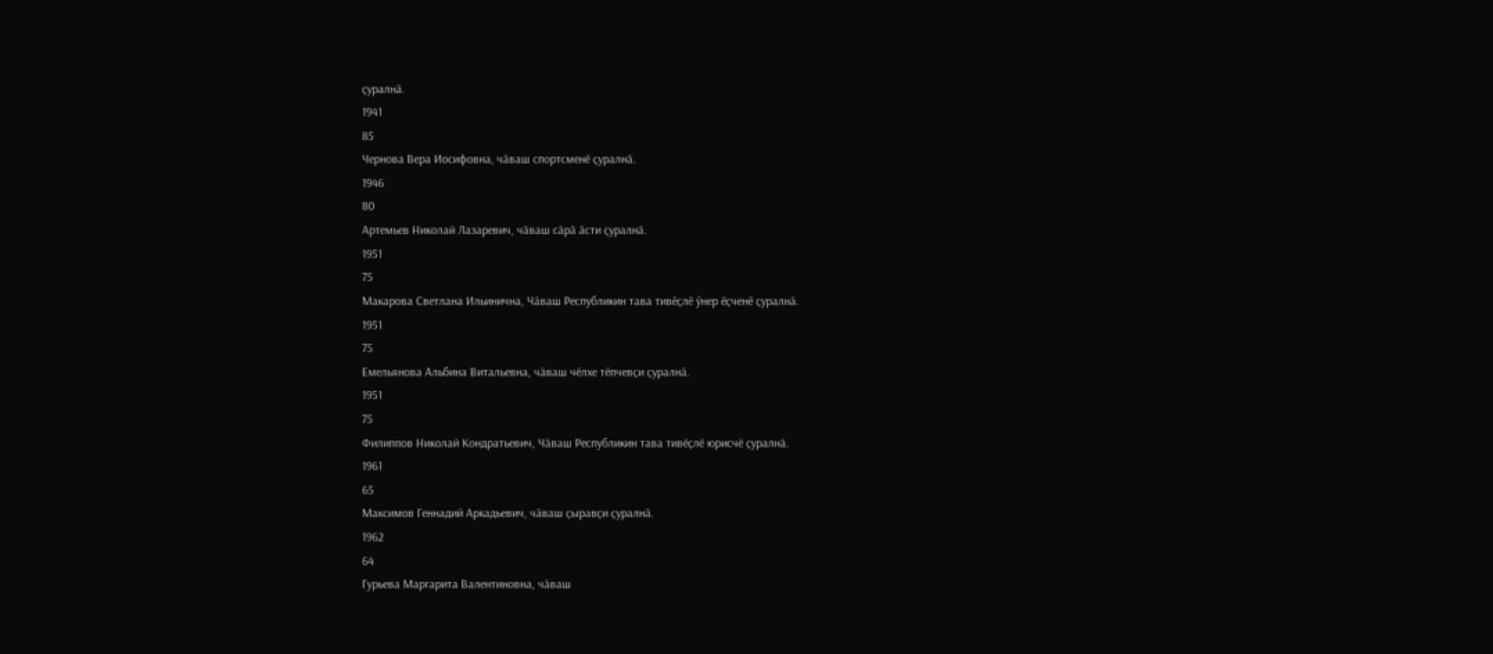ҫуралнӑ.
1941
85
Чернова Вера Иосифовна, чӑваш спортсменӗ ҫуралнӑ.
1946
80
Артемьев Николай Лазаревич, чӑваш сӑрӑ ӑсти ҫуралнӑ.
1951
75
Макарова Светлана Ильинична, Чӑваш Республикин тава тивӗҫлӗ ӳнер ӗҫченӗ ҫуралнӑ.
1951
75
Емельянова Альбина Витальевна, чӑваш чӗлхе тӗпчевҫи ҫуралнӑ.
1951
75
Филиппов Николай Кондратьевич, Чӑваш Республикин тава тивӗҫлӗ юрисчӗ ҫуралнӑ.
1961
65
Максимов Геннадий Аркадьевич, чӑваш ҫыравҫи ҫуралнӑ.
1962
64
Гурьева Маргарита Валентиновна, чӑваш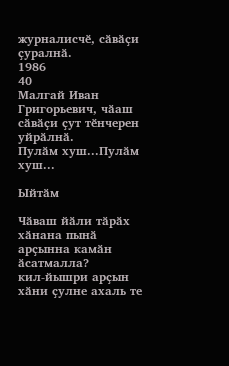журналисчӗ, сӑвӑҫи ҫуралнӑ.
1986
40
Малгай Иван Григорьевич, чӑаш сӑвӑҫи ҫут тӗнчерен уйрӑлнӑ.
Пулӑм хуш...Пулӑм хуш...

Ыйтӑм

Чӑваш йӑли тӑрӑх хӑнана пынӑ арҫынна камӑн ӑсатмалла?
кил-йышри арҫын
хӑни ҫулне ахаль те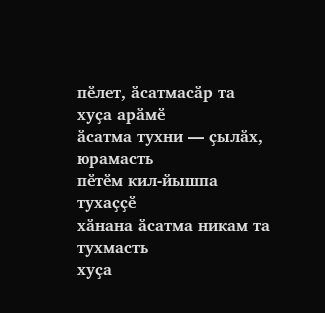пӗлет, ӑсатмасӑр та
хуҫа арӑмӗ
ӑсатма тухни — ҫылӑх, юрамасть
пӗтӗм кил-йышпа тухаҫҫӗ
хӑнана ӑсатма никам та тухмасть
хуҫа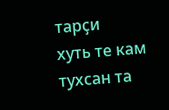тарҫи
хуть те кам тухсан та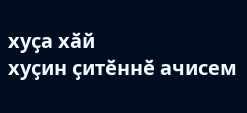хуҫа хӑй
хуҫин ҫитӗннӗ ачисем